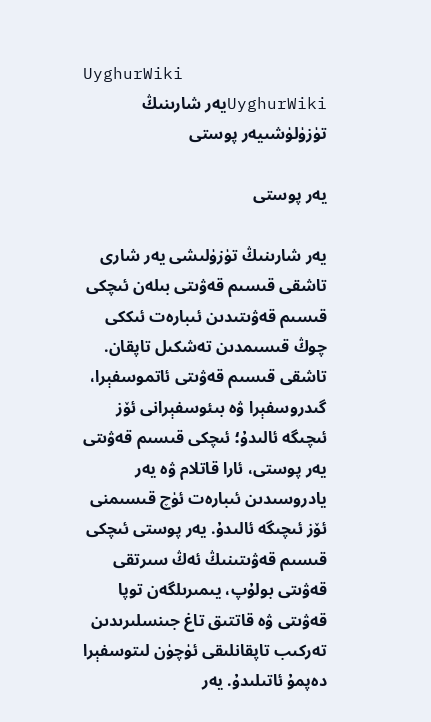UyghurWiki
UyghurWikiيەر شارىنىڭ تۈزۈلۈشىيەر پوستى

يەر پوستى

يەر شارىنىڭ تۈزۈلىشى يەر شارى تاشقى قىسىم قەۋىتى بىلەن ئىچكى قىسىم قەۋىتىدىن ئىبارەت ئىككى چوڭ قىسىمدىن تەشكىل تاپقان. تاشقى قىسىم قەۋىتى ئاتموسفېرا، گىدروسفېرا ۋە بىئوسفېرانى ئۆز ئىچىگە ئالىدۇ؛ ئىچكى قىسىم قەۋىتى يەر پوستى، ئارا قاتلام ۋە يەر يادروسىدىن ئىبارەت ئۈچ قىسىمنى ئۆز ئىچىگە ئالىدۇ. يەر پوستى ئىچكى قىسىم قەۋىتىنىڭ ئەڭ سىرتقى قەۋىتى بولۇپ، يىمىرىلگەن توپا قەۋىتى ۋە قاتتىق تاغ جىنسلىرىدىن تەركىب تاپقانلىقى ئۈچۈن لىتوسفېرا دەپمۇ ئاتىلىدۇ. يەر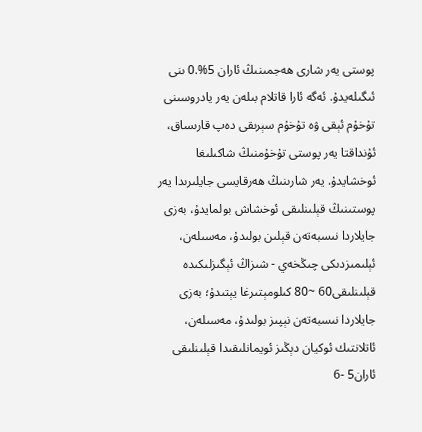پوستى يەر شارى ھەجمىنىڭ ئاران 5%.0 ىنى ئىگىلەيدۇ. ئەگە ئارا قاتلام بىلەن يەر يادروسىنى تۇخۇم ئېقى ۋە تۇخۇم سېرىقى دەپ قارىساق، ئۇنداقتا يەر پوستى تۇخۇمنىڭ شاكىلىغا ئوخشايدۇ. يەر شارىنىڭ ھەرقايسى جايلىرىدا يەر پوستىنىڭ قېلىنلىقى ئوخشاش بولمايدۇ، بەزى جايلاردا نىسبەتەن قېلىن بولىدۇ، مەسىلەن، ئېلىمىزدىكى چىڭخەي - شىزاڭ ئېگىزلىكىدە قېلىنلىقى60 ~80 كىلومېتىرغا يېتىدۇ؛ بەزى جايلاردا نىسبەتەن نېپىز بولىدۇ، مەسىلەن، ئاتلانتىك ئوكيان دېڭىز ئويمانلىقىدا قېلىنلىقى ئاران5 -6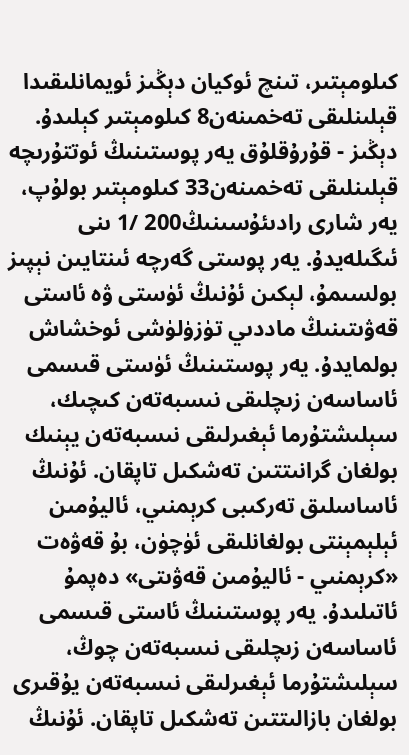كىلومېتىر، تىنچ ئوكيان دېڭىز ئويمانلىقىدا قېلىنلىقى تەخمىنەن8 كىلومېتىر كېلىدۇ. دېڭىز - قۇرۇقلۇق يەر پوستىنىڭ ئوتتۇرىچە قېلىنلىقى تەخمىنەن33 كىلومېتىر بولۇپ، يەر شارى رادىئۇسىنىڭ200 /1 ىنى ئىگىلەيدۇ. يەر پوستى گەرچە ئىنتايىن نېپىز بولسىمۇ، لېكىن ئۇنىڭ ئۈستى ۋە ئاستى قەۋىتىنىڭ ماددىي تۈزۈلۈشى ئوخشاش بولمايدۇ. يەر پوستىنىڭ ئۈستى قىسمى ئاساسەن زىچلىقى نىسبەتەن كىچىك، سېلىشتۇرما ئېغىرلىقى نىسبەتەن يېنىك بولغان گرانىتتىن تەشكىل تاپقان. ئۇنىڭ ئاساسلىق تەركىبى كرېمنىي، ئاليۇمىن ئېلېمېنتى بولغانلىقى ئۈچۈن، بۇ قەۋەت «كرېمنىي - ئاليۇمىن قەۋىتى» دەپمۇ ئاتىلىدۇ. يەر پوستىنىڭ ئاستى قىسمى ئاساسەن زىچلىقى نىسبەتەن چوڭ، سېلىشتۇرما ئېغىرلىقى نىسبەتەن يۇقىرى بولغان بازالىتتىن تەشكىل تاپقان. ئۇنىڭ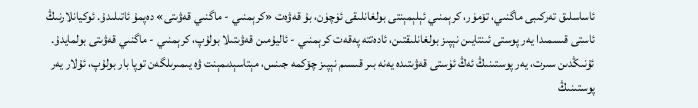ئاساسلىق تەركىبى ماگنىي، تۆمۈر، كرېمنىي ئېلېمېنتى بولغانلىقى ئۈچۈن، بۇ قەۋەت «كرېمنىي - ماگنىي قەۋىتى» دەپمۇ ئاتىلىدۇ. ئوكيانلارنىڭ ئاستى قىسمىدا يەر پوستى ئىنتايىن نېپىز بولغانلىقتىن، ئادەتتە پەقەت كرېمنىي - ئاليۇمىن قەۋىتىلا بولۇپ، كرېمنىي - ماگنىي قەۋىتى بولمايدۇ. ئۇنىڭدىن سىرت، يەر پوستىنىڭ ئەڭ ئۈستى قەۋىتىدە يەنە بىر قىسىم نېپىز چۆكمە جىنس، مېتاسېدىمېنت ۋە يىمىرىلگەن توپا بار بولۇپ، ئۇلار يەر پوستىنىڭ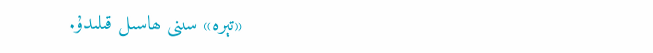«تېرە» سىنى ھاسىل قىلىدۇ.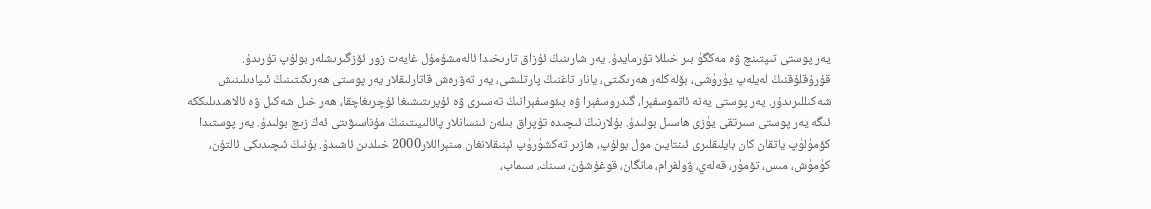يەر پوستى تىپتىنچ ۋە مەڭگۈ بىر خىللا تۇرمايدۇ. يەر شارىنىڭ ئۇزاق تارىخىدا ئالەمشۇمۇل غايەت زور ئۆزگىرىشلەر بولۇپ تۇرىدۇ. قۇرۇقلۇقنىڭ لەيلەپ يۈرۈشى، بۆلەكلەر ھەرىكىتى، يانار تاغنىڭ پارتلىشى، يەر تەۋرەش قاتارلىقلار يەر پوستى ھەرىكىتىنىڭ ئىپادىلىنىش شەكىللىرىدۇر. يەر پوستى يەنە ئاتموسفېرا، گىدروسفېرا ۋە بىئوسفېرانىڭ تەسىرى ۋە ئۇپرىتىشىغا ئۇچرىغاچقا، ھەر خىل شەكىل ۋە ئالاھىدىلىككە ئىگە يەر پوستى سىرتقى يۈزى ھاسىل بولىدۇ. بۇلارنىڭ ئىچىدە تۇپراق بىلەن ئىنسانلار پائالىيىتىنىڭ مۇناسىۋىتى ئەڭ زىچ بولىدۇ. يەر پوستىدا كۆمۈلۈپ ياتقان كان بايلىقلىرى ئىنتايىن مول بولۇپ، ھازىر تەكشۈرۈپ ئېنىقلانغان مىنېراللار2000 خىلدىن ئاشىدۇ. بۇنىڭ ئىچىدىكى ئالتۇن، كۈمۈش، مىس، تۆمۈر، قەلەي، ۋولفرام، مانگان، قوغۇشۇن، سىنك، سىماب،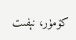كۆمۈر، نېفىت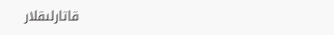قاتارلىقلار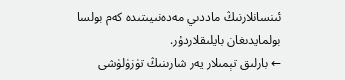ئىنسانلارنىڭ ماددىي مەدەنىيىتىدە كەم بولسا بولمايدىغان بايلىقلاردۇر.
← بارلىق تېمىلار يەر شارىنىڭ تۈزۈلۈشى